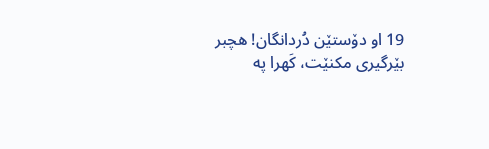19 او دۆستێن دُردانگان! هچبر بێرگیری مکنێت، کَهرا په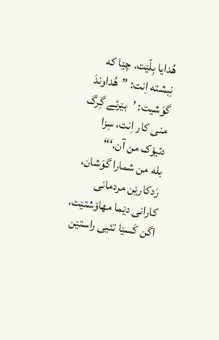هُدایا بِلّێت. چێا که نِبشته اِنت: ”هُداوندَ گوَشیت: ’بێرئے گِرگ منی کار اِنت، سِزا دئیۆک من آن.‘“
بله من شمارا گوَشان، رَدکارێن مردمانی کارانی دێما مهاۆشتێت، اگن کَسێا تئیی راستێن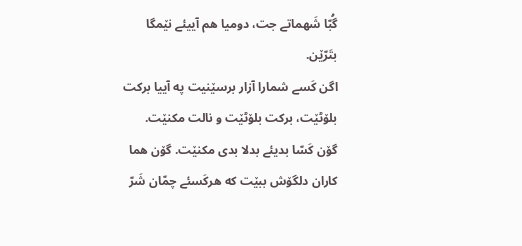گُبّا شَهماتے جت، دومیا هم آییئے نێمگا بتَرّێن.
اگن کَسے شمارا آزار برسێنیت په آییا برکت بلۆٹێت، برکت بلۆٹێت و نالت مکنێت.
گۆن کَسّا بدیئے بدلا بدی مکنێت. گۆن هما کاران دلگۆش ببێت که هرکَسئے چمّان شَرّ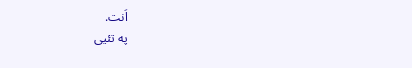اَنت.
په تئیی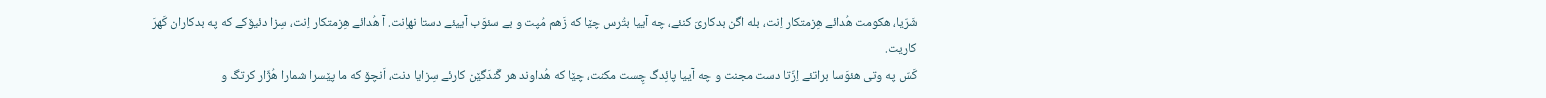شَرّیا، هکومت هُدائے هِزمتکار اِنت، بله اگن بدکاریَ کنئے، چه آییا بتُرس چێا که زَهم مُپت و بے سئوَب آییئے دستا نهاِنت. آ هُدائے هِزمتکار اِنت، سِزا دئیۆکے که په بدکاران کَهرَ کاریت.
کَسّ په وتی هئوَسا براتئے اِزّتا دست مجنت و چه آییا پائِدگ چِست مکنت، چێا که هُداوند هر گَندَگێن کارئے سِزایا دنت، اَنچۆ که ما پێسرا شمارا هُژّار کرتگ و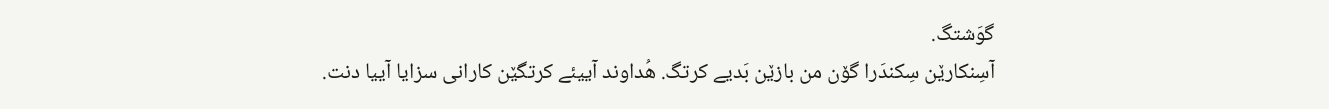گوَشتگ.
آسِنکارێن سِکندَرا گۆن من بازێن بَدیے کرتگ. هُداوند آییئے کرتگێن کارانی سزایا آییا دنت.